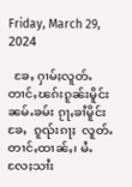Friday, March 29, 2024

  ၶႄႇ ႁၢမ်ႈလူတ်ႉ တၢင်ႇၽၵ်းၵူၼ်းမိူင်းၼမ်ႉၶမ်း ၵႂႃႇၶၢႆမိူင်းၶႄႇ  ၵူၺ်းၵႃႈ  လူတ်ႉတၢင်ႇထၢၼ်ႇ၊ မႆႉလႄႈသၢႆး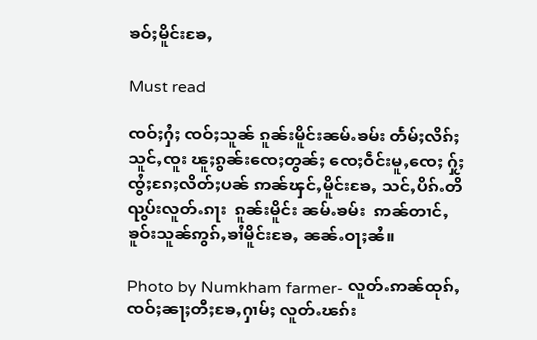ၶဝ်ႈမိူင်းၶႄႇ

Must read

ၸဝ်ႈႁႆႈ ၸဝ်ႈသူၼ် ၵူၼ်းမိူင်းၼမ်ႉၶမ်း တႅမ်ႈလိၵ်ႈ သူင်ႇၸူး ၽူႈၵွၼ်းၸေႈတွၼ်ႈ ၸေႈဝဵင်းမူႇၸေႈ ႁႂ်ႈၸွႆႈၵႄႈလိတ်ႈပၼ် ဢၼ်ၾင်ႇမိူင်းၶႄႇ သင်ႇပိၵ်ႉတိၺွပ်းလူတ်ႉၵႃး  ၵူၼ်းမိူင်း ၼမ်ႉၶမ်း  ဢၼ်တၢင်ႇ  ၶူဝ်းသူၼ်ဢွၵ်ႇၶၢႆမိူင်းၶႄႇ ၼၼ်ႉဝႃႈၼႆ။

Photo by Numkham farmer- လူတ်ႉဢၼ်ထုၵ်ႇၸဝ်ႈၼႃႈတီႈၶႄႇႁၢမ်ႈ လူတ်ႉၽၵ်း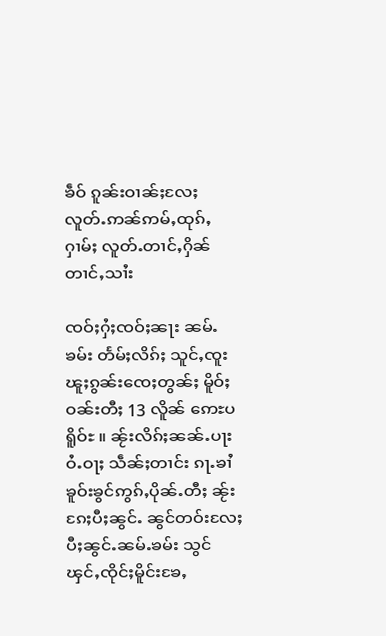ၶဵဝ် ၵူၼ်းဝၢၼ်ႈလႄႈ လူတ်ႉဢၼ်ဢမ်ႇထုၵ်ႇႁၢမ်ႈ လူတ်ႉတၢင်ႇႁိၼ် တၢင်ႇသၢႆး

ၸဝ်ႈႁႆႈၸဝ်ႈၼႃး ၼမ်ႉၶမ်း တႅမ်ႈလိၵ်ႈ သူင်ႇၸူးၽူႈၵွၼ်းၸေႈတွၼ်ႈ မိူဝ်ႈဝၼ်းတီႈ 13 လိူၼ် ဢေႊပရိူဝ်ႊ ။ ၼႂ်းလိၵ်ႈၼၼ်ႉပႃးဝႆႉဝႃႈ သဵၼ်ႈတၢင်း ၵႃႉၶၢႆၶူဝ်းၶွင်ဢွၵ်ႇပိုၼ်ႉတီႈ ၼႂ်းၵႄႈပီႈၼွင်ႉ ၼွင်တဝ်းလႄႈ ပီႈၼွင်ႉၼမ်ႉၶမ်း သွင်ၾင်ႇၸိုင်ႈမိူင်းၶႄႇ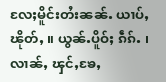လႄႈမိူင်းတႆးၼၼ်ႉ ယၢပ်ႇၽိုတ်ႇ ။ ယွၼ်ႉပိူဝ်ႈ ၵဵၵ်ႉ ၊လၢၼ်ႇ ၾင်ႇၶႄႇ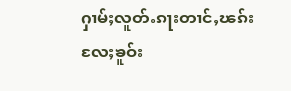ႁၢမ်ႈလူတ်ႉၵႃးတၢင်ႇၽၵ်းလႄႈၶူဝ်း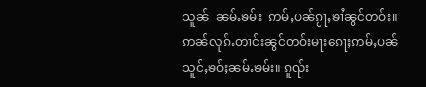သူၼ်  ၼမ်ႉၶမ်း  ဢမ်ႇပၼ်ၵႂႃႇၶၢႆၼွင်တဝ်း။ ဢၼ်လုၵ်ႉတၢင်းၼွင်တဝ်းမႃးၵေႃႈဢမ်ႇပၼ်သူင်ႇၶဝ်ႈၼမ်ႉၶမ်း။ ၵူၺ်း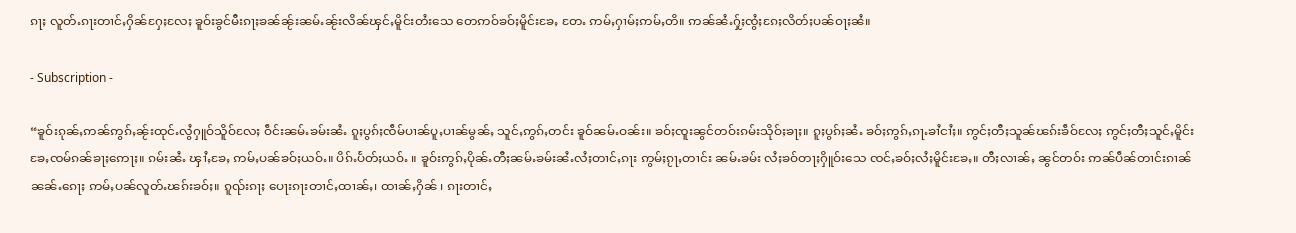ၵႃႈ လူတ်ႉၵႃးတၢင်ႇႁိၼ်ႁႄႈလႄႈ ၶူဝ်းၶွင်မီးၵႃႈၶၼ်ၼႂ်းၼမ်ႉၼႂ်းလိၼ်ၾင်ႇမိူင်းတႆးသေ တေဢဝ်ၶဝ်ႈမိူင်းၶႄႇ တႄႉ ဢမ်ႇႁၢမ်ႈဢမ်ႇတိ။ ဢၼ်ၼႆႉႁႂ်ႈၸွႆႈၵႄႈလိတ်ႈပၼ်ဝႃႈၼႆ။

- Subscription -

“ၶူဝ်းၵုၼ်ႇဢၼ်ဢွၵ်ႇၼႂ်းထုင်ႉလွႆႁူဝ်သိူဝ်လႄႈ ဝဵင်းၼမ်ႉၶမ်းၼႆႉ ၵူႈပွၵ်ႈၸဵမ်ပၢၼ်ပူႇပၢၼ်မွၼ်ႇ သူင်ႇဢွၵ်ႇတင်း ၶူဝ်ၼမ်ႉဝၼ်း။ ၶဝ်ႈၸူးၼွင်တဝ်းၵမ်းသိုဝ်ႈၶႃႈ။ ၵူႈပွၵ်ႈၼႆႉ ၶဝ်ႈဢွၵ်ႇၵႃႉၶၢႆငၢႆႈ။ ဢွင်ႈတီႈသူၼ်ၽၵ်းၶဵဝ်လႄႈ ဢွင်ႈတီႈသူင်ႇမိူင်းၶႄႇၸမ်ၵၼ်ၶႃႈဢေႃႈ။ ၵမ်းၼႆႉ ၾၢႆႇၶႄႇ ဢမ်ႇပၼ်ၶဝ်ႈယဝ်ႉ။ ပိၵ်ႉပႅတ်ႈယဝ်ႉ ။ ၶူဝ်းဢွၵ်ႇပိုၼ်ႉတီႈၼမ်ႉၶမ်းၼႆႉလႆႈတၢင်ႇၵႃး ဢွမ်ႈၵႂႃႇတၢင်း ၼမ်ႉၶမ်း လႆႈၶဝ်တႃႈႁိူဝ်းသေ ၸင်ႇၶဝ်ႈလႆႈမိူင်းၶႄႇ။ တီႈလၢၼ်ႇ ၼွင်တဝ်း ဢၼ်ပဵၼ်တၢင်းၵၢၼ် ၼၼ်ႉၵေႃႈ ဢမ်ႇပၼ်လူတ်ႉၽၵ်းၶဝ်ႈ။ ၵူၺ်းၵႃႈ ပေႃးၵႃးတၢင်ႇထၢၼ်ႇ၊ ထၢၼ်ႇႁိၼ် ၊ ၵႃးတၢင်ႇ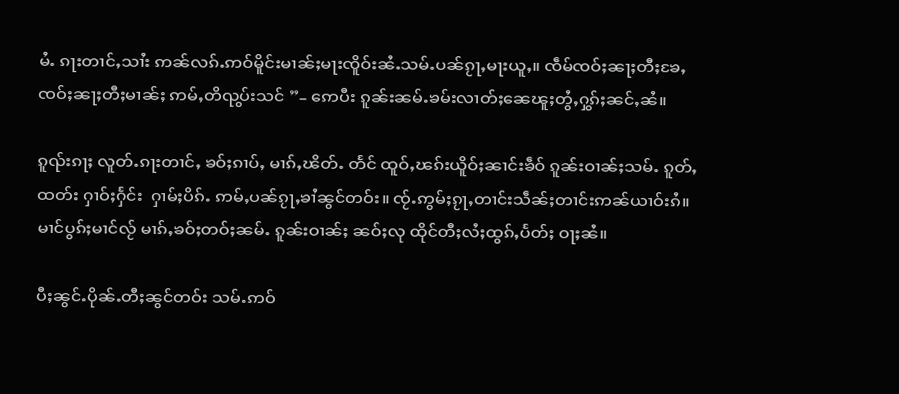မႆႉ ၵႃးတၢင်ႇသၢႆး ဢၼ်လၵ်ႉဢဝ်မိူင်းမၢၼ်ႈမႃးၸိူဝ်းၼႆႉသမ်ႉပၼ်ၵႂႃႇမႃးယူႇ။ ၸဵမ်ၸဝ်ႈၼႃႈတီႈၶႄႇ ၸဝ်ႈၼႃႈတီႈမၢၼ်ႈ ဢမ်ႇတိၺွပ်းသင် ”– ဢေပီး ၵူၼ်းၼမ်ႉၶမ်းလၢတ်ႈၼေၽူႈတွႆႇႁွၵ်ႈၼင်ႇၼႆ။

ၵူၺ်းၵႃႈ လူတ်ႉၵႃးတၢင်ႇ ၶဝ်ႈၵၢပ်ႇ မၢၵ်ႇၽိတ်ႉ တႅင် ထူဝ်ႇၽၵ်းယိူဝ်ႈၼၢင်းၶဵဝ် ၵူၼ်းဝၢၼ်ႈသမ်ႉ ၵူတ်ႇ ထတ်း ႁၢဝ်ႈႁႅင်း  ႁၢမ်ႈပိၵ်ႉ ဢမ်ႇပၼ်ၵႂႃႇၶၢႆၼွင်တဝ်း။ ၸႂ်ႉဢွမ်ႈၵႂႃႇတၢင်းသဵၼ်ႈတၢင်းဢၼ်ယၢဝ်းၵႆ။ မၢင်ပွၵ်ႈမၢင်လႂ် မၢၵ်ႇၶဝ်ႈတဝ်ႈၼမ်ႉ ၵူၼ်းဝၢၼ်ႈ ၼဝ်ႈလု ထိုင်တီႈလႆႈထွၵ်ႇပႅတ်ႈ ဝႃႈၼႆ။

ပီႈၼွင်ႉပိုၼ်ႉတီႈၼွင်တဝ်း သမ်ႉဢဝ်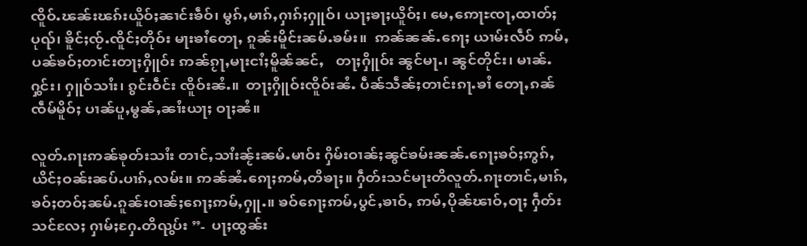ၸိူဝ်ႉၽၼ်းၽၵ်းယိူဝ်ႈၼၢင်းၶဵဝ်၊ မွၵ်ႇမၢၵ်ႇႁၢၵ်ႈႁူဝ်၊ ယႃႈၶႃႈယိူဝ်ႈ၊ မေႇဢေႃႊၸႃႇထၢတ်ႈပုၺ်၊ ၶိူင်ႈၸႂ်ႉၸိူင်ႈတိုဝ်း မႃးၶၢႆတေႃႇ ၵူၼ်းမိူင်းၼမ်ႉၶမ်း။  ဢၼ်ၼၼ်ႉၵေႃႈ ယၢမ်းလဵဝ် ဢမ်ႇပၼ်ၶဝ်ႈတၢင်းတႃႈႁိူဝ်း ဢၼ်ၵႂႃႇမႃးငၢႆႈမိူၼ်ၼင်ႇ   တႃႈႁိူဝ်း ၼွင်မႃႉ၊ ၼွင်တိုင်း၊ မၢၼ်ႉႁွင်း၊ ႁူဝ်သၢႆး၊ ၵွင်းဝဵင်း ၸိူဝ်းၼႆႉ။  တႃႈႁိူဝ်းၸိူဝ်းၼႆႉ ပဵၼ်သဵၼ်ႈတၢင်းၵႃႉၶၢႆ တေႃႇၵၼ် ၸဵမ်မိူဝ်ႈ ပၢၼ်ပူႇမွၼ်ႇၼၢႆးယႃႈ ဝႃႈၼႆ။

လူတ်ႉၵႃးဢၼ်ၶုတ်းသၢႆး တၢင်ႇသၢႆးၼႂ်းၼမ်ႉမၢဝ်း ႁိမ်းဝၢၼ်ႈၼွင်ၶမ်းၼၼ်ႉၵေႃႈၶဝ်ႈဢွၵ်ႇ ယိင်ႈဝၼ်းၼပ်ႉပၢၵ်ႇလမ်း။ ဢၼ်ၼႆႉၵေႃႈဢမ်ႇတိၶႃႈ။ ႁဵတ်းသင်မႃးတိလူတ်ႉၵႃးတၢင်ႇမၢၵ်ႇ ၶဝ်ႈတဝ်ႈၼမ်ႉၵူၼ်းဝၢၼ်ႈၵေႃႈဢမ်ႇႁူႉ။ ၶဝ်ၵေႃႈဢမ်ႇပွင်ႇၶၢဝ်ႇ ဢမ်ႇပိုၼ်ၽၢဝ်ႇဝႃႈ ႁဵတ်းသင်လႄႈ ႁၢမ်ႈႁႄႉတိၺွပ်း ”-  ပႃႈထွၼ်း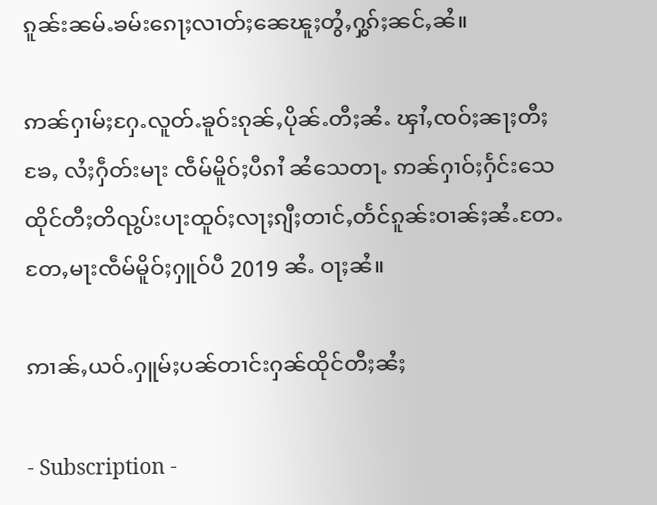ၵူၼ်းၼမ်ႉၶမ်းၵေႃႈလၢတ်ႈၼေၽူႈတွႆႇႁွၵ်ႈၼင်ႇၼႆ။

ဢၼ်ႁၢမ်ႈႁႄႉလူတ်ႉၶူဝ်းၵုၼ်ႇပိုၼ်ႉတီႈၼႆႉ ၾၢႆႇၸဝ်ႈၼႃႈတီႈၶႄႇ လႆႈႁဵတ်းမႃး ၸဵမ်မိူဝ်ႈပီၵၢႆ ၼႆသေတႃႉ ဢၼ်ႁၢဝ်ႈႁႅင်းသေထိုင်တီႈတိၺွပ်းပႃးထူဝ်ႈလႃႈၵျီႈတၢင်ႇတႅင်ၵူၼ်းဝၢၼ်ႈၼႆႉတႄႉ  တႄႇမႃးၸဵမ်မိူဝ်ႈႁူဝ်ပီ 2019 ၼႆႉ ဝႃႈၼႆ။

ဢၢၼ်ႇယဝ်ႉႁူမ်ႈပၼ်တၢင်းႁၼ်ထိုင်တီႈၼႆႈ

- Subscription -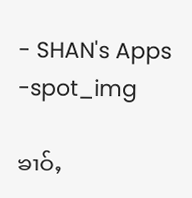- SHAN's Apps -spot_img

ၶၢဝ်ႇ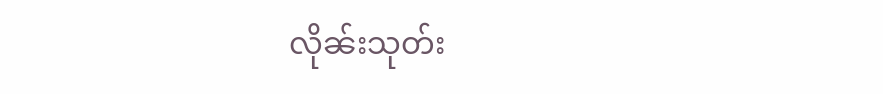လိုၼ်းသုတ်း